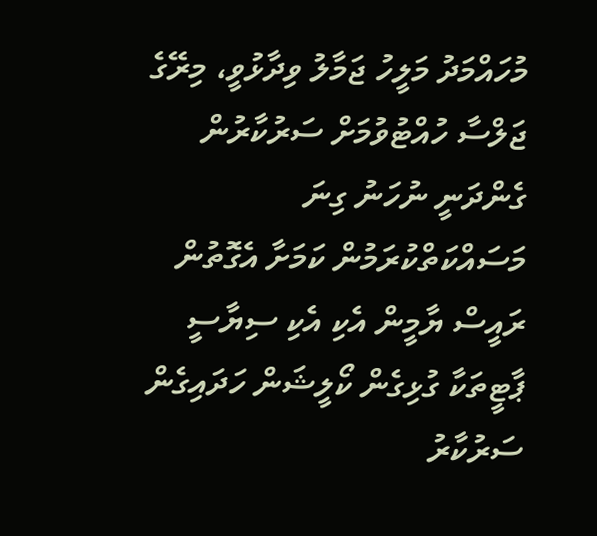މުހައްމަދު މަލީހު ޖަމާލު ވިދާޅުވީ، މިރޭގެ ޖަލްސާ ހުއްޓުވުމަށް ސަރުކާރުން ގެންދަނީ ނުހަނު ގިނަ މަސައްކަތްކުރަމުން ކަމަށާ އެގޮތުން ރައީސް ޔާމީން އެކި އެކި ސިޔާސީ ޕާޓީތަކާ ގުޅިގެން ކޯލީޝަން ހަދައިގެން ސަރުކާރު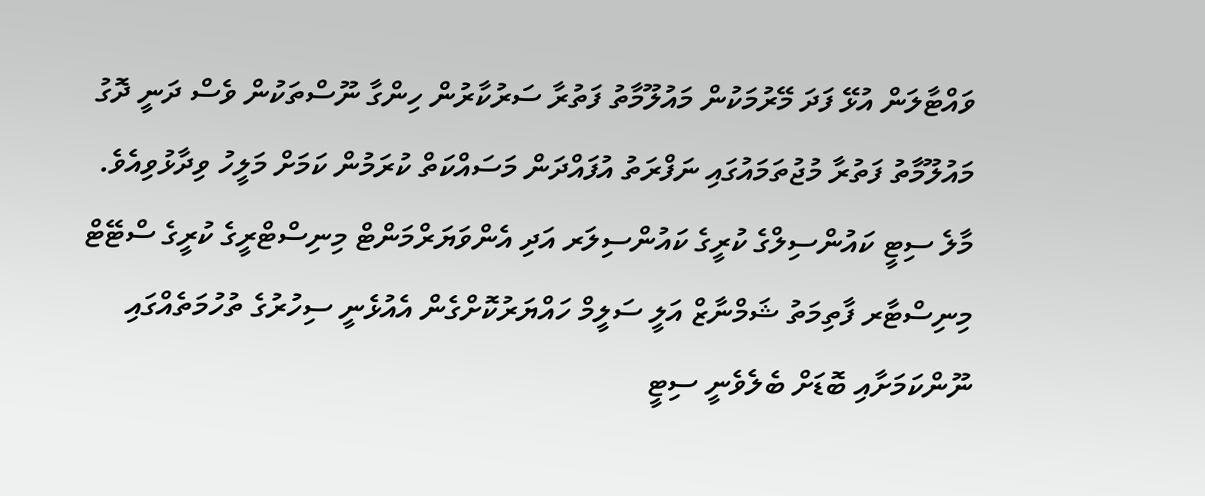ވައްޓާލަން އުޅޭ ފަދަ މޭރުމަކުން މައުލޫމާތު ފަތުރާ ސަރުކާރުން ހިންގާ ނޫސްތަކުން ވެސް ދަނީ ދޮގު މައުލޫމާތު ފަތުރާ މުޖުތަމައުގައި ނަފްރަތު އުފައްދަން މަސައްކަތް ކުރަމުން ކަމަށް މަލީހު ވިދާޅުވިއެވެ.
މާލެ ސިޓީ ކައުންސިލްގެ ކުރީގެ ކައުންސިލަރ އަދި އެންވަޔަރްމަންޓް މިނިސްޓްރީގެ ކުރީގެ ސްޓޭޓް މިނިސްޓާރ ފާތިމަތު ޝަމްނާޒް އަލީ ސަލީމް ހައްޔަރުކޮށްގެން އެއުޅެނީ ސިހުރުގެ ތުހުމަތެއްގައި ނޫންކަމަށާއި ބޮޑަށް ބެލެވެނީ ސިޓީ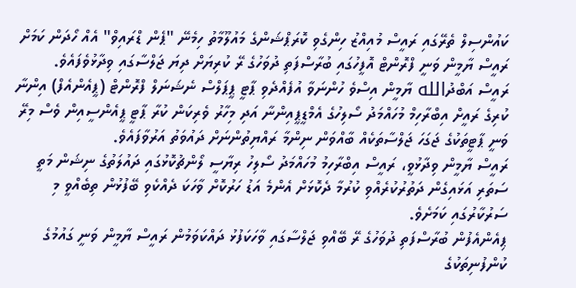ކައުންސިލް ތެރޭގައި ރައީސް މުއިއްޒު ހިންގެވި ކޮރަޕްޝަންގެ މައުލޫމާތު ހިމެނޭ "ޕެން ޑްރައިވް" އެއް ހޯދަން ކަމަށް ރައީސް ޔާމީން ވަނީ ފްރޮންޓް އޮފީހުގައި ބުރާސްފަތި ދުވަހުގެ ރޭ ކުރިޔަށް ދިޔަ ޖަލްސާގައި ވިދާޅުވެފައެވެ.
ރައީސް އަބްދުالله ޔާމީން އިސްވެ ހުންނަވާ އުފެއްދެވި ޕާޓީ ޕީޕަލްސް ނެޝަނަލް ފްރޮންޓް (ޕީއެންއެފް) އިންނާ ކުރިގެ ރައީށް އިބްރާހިމް މުހައްމަދު ސޯލިހުގެ އެމްޑީޕީއިންނާ އަދި މިހާރު ވެރިކަން ކުރާ ޕާޓީ ޕީއެންސީއިން ވެސް މިރޭ ވަނީ ޕާޓީތަކުގެ ޖަގަހަ ޖަލްސާތަކެއް ބާއްވަން ނިންމާ ރައްޔިތުންނަށް ދައުވަތު އަރުވާފައެވެ.
ރައީސް ޔާމީން ވިދާޅުވީ، ރައީސް އިބްރާހިމު މުހައްމަދު ސޯލިހު ރިޔާސީ ލޯންޗުކޮޅުގައި ދައުލަތުގެ ނިޝަން މަތީ ސަތަރި އަޅައިގެން ދަތުރުކުރެއްވި ކުރުމާ ދެކޮޅަށް އެންމެ އަޑު ހަރުކޮށް ވާހަކަ ދެއްކެވި ބޭފުޅުން ތިބެއްވީ މި ސަރުކާރުގައި ކަމަށެވެ.
ޕިއެންއެފުން ބުރާސްފަތި ދުވަހުގެ ރޭ ބޭއްވި ޖަލްސާގައި ވާހަކަފުޅު ދައްކަވަމުން ރައީސް ޔާމީން ވަނީ ގައުމުގެ ކުންފުނިތަކުގެ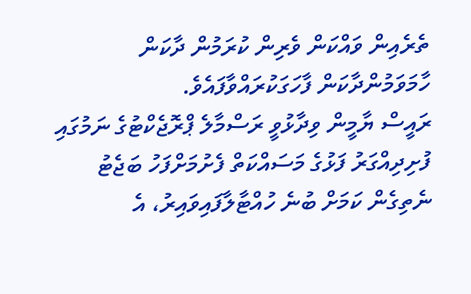ތެރެއިން ވައްކަން ވެރިން ކުރަމުން ދާކަން ހާމަވަމުންދާކަން ފާހަގަކުރައްވާފައެވެ.
ރައީސް ޔާމީން ވިދާޅުވީ ރަސްމާލެ ޕްރޮޖެކްޓުގެ ނަމުގައި ފުށިދިއްގަރު ފަޅުގެ މަސައްކަތް ފެށުމަށްފަހު ބަޖެޓު ނެތިގެން ކަމަށް ބުނެ ހުއްޓާލާފައިވައިރު، އެ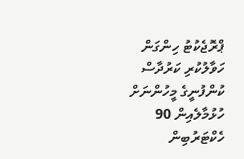ޕްރޮޖެކުޓު ހިންގަން ހަވާލުކުރި ކަރުދާސް ކުންފުނީގެ މީހުންނަށް ހުޅުމާލެއިން 90 ހެކްޓަރުބިން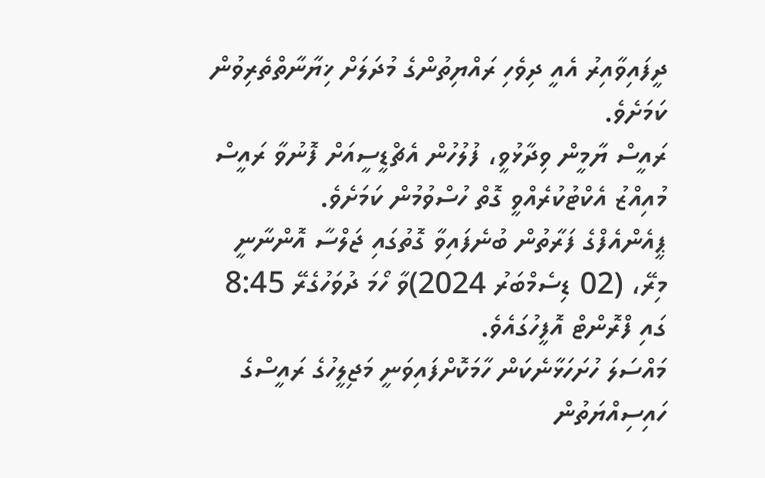ދީފައިވާއިރު އެއީ ދިވެހި ރައްޔިތުންގެ މުދަލަށް ޚިޔާނާތްތެރިވުން ކަމަށެވެ.
ރައީސް ޔާމީން ވިދާޅުވީ، ފުލުހުން އެޗްޑީސީއަށް ފޮނުވާ ރައީސް މުއިއްޒު އެކްޓުކުރެއްވީ ގޮތް ހުސްވުމުން ކަމަށެވެ.
ޕީއެންއެފްގެ ފަރާތުން ބުނެފައިވާ ގޮތުގައި ޖަލްސާ އޮންނާނީ މިރޭ، (02 ޑިސެމްބަރު 2024)ވާ ހޯމަ ދުވަހުގެރޭ 8:45 ގައި ފްރޮންޓް އޮފީހުގައެވެ.
މައްސަލަ ހުށަހަޅާނެކަން ހާމަކޮށްފައިވަނީ މަޖިލީހުގެ ރައީސްގެ ހައިސިއްޔަތުން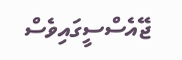ޖޭއެސްސީގައިވެސް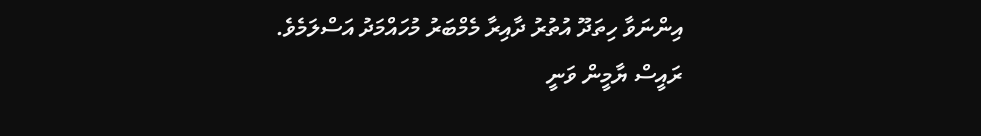އިންނަވާ ހިތަދޫ އުތުރު ދާއިރާ މެމްބަރު މުހައްމަދު އަސްލަމެވެ.
ރައީސް ޔާމީން ވަނީ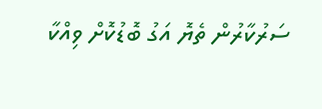ސަރުކާރުން ތެޔޮ އަގު ބޮޑުކޮށް ވިއްކާ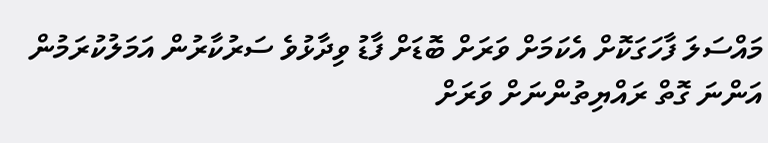މައްސަލަ ފާހަގަކޮށް އެކަމަށް ވަރަށް ބޮޑަށް ފާޑު ވިދާޅުވެ ސަރުކާރުން އަމަލުކުރަމުން އަންނަ ގޮތް ރައްޔިތުންނަށް ވަރަށް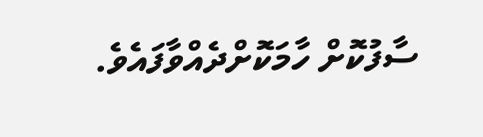ސާފުކޮށް ހާމަކޮށްދެއްވާފައެވެ.